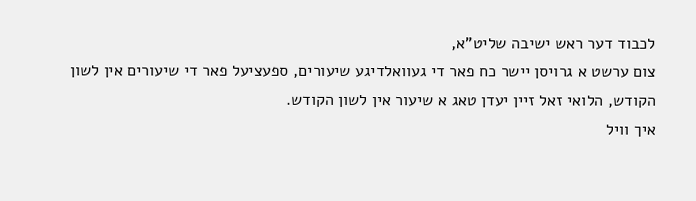לכבוד דער ראש ישיבה שליט"א,
צום ערשט א גרויסן יישר כח פאר די געוואלדיגע שיעורים, ספעציעל פאר די שיעורים אין לשון הקודש, הלואי זאל זיין יעדן טאג א שיעור אין לשון הקודש.
איך וויל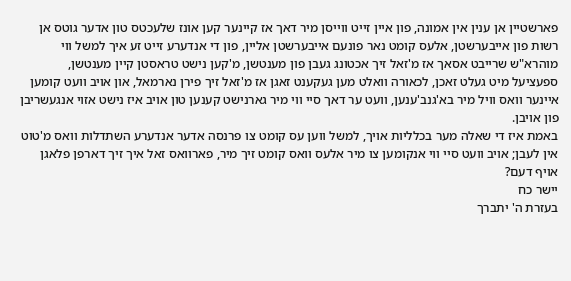פארשטיין אן ענין אין אמונה, פון איין זייט ווייסן מיר דאך אז קיינער קען אונז שלעכטס טון אדער גוטס אן רשות פון אייבערשטן, אלעס קומט נאר פונעם אייבערשטן אליין, פון די אנדערע זייט זע איך למשל ווי מוהרא"ש שרייבט אסאך אז מ'זאל זיך אכטונג געבן פון מענטשן, מ'קען נישט טראסטן קיין מענטשן, ספעציעל מיט געלט זאכן, לכאורה וואלט מען געקענט זאגן אז מ'זאל זיך פירן נארמאל, און אויב וועט קומען איינער וואס וויל מיר בא'גנב'ענען, וועט ער דאך סיי ווי מיר גארנישט קענען טון אויב איז נישט אזוי אנגעשריבן פון אויבן.
באמת איז די שאלה מער בכלליות אויך, למשל ווען עס קומט צו פרנסה אדער אנדערע השתדלות וואס מ'טוט אין לעבן; אויב וועט סיי ווי אנקומען צו מיר אלעס וואס קומט זיך מיר, פארוואס זאל איך זיך דארפן פלאגן אויף דעם?
יישר כח
בעזרת ה' יתברך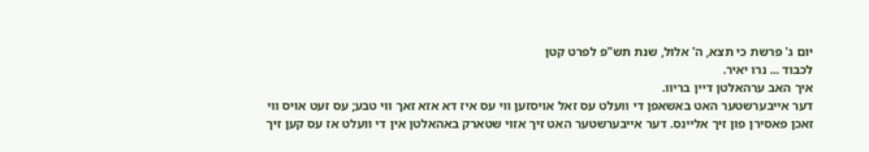יום ג' פרשת כי תצא, ה' אלול, שנת תש"פ לפרט קטן
לכבוד ... נרו יאיר.
איך האב ערהאלטן דיין בריוו.
דער אייבערשטער האט באשאפן די וועלט עס זאל אויסזען ווי עס איז דא אזא זאך ווי טבע; עס זעט אויס ווי זאכן פאסירן פון זיך אליינס. דער אייבערשטער האט זיך אזוי שטארק באהאלטן אין די וועלט אז עס קען זיך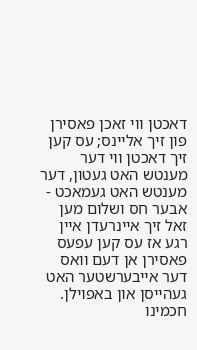דאכטן ווי זאכן פאסירן פון זיך אליינס; עס קען זיך דאכטן ווי דער מענטש האט געטון, דער מענטש האט געמאכט - אבער חס ושלום מען זאל זיך איינרעדן איין רגע אז עס קען עפעס פאסירן אן דעם וואס דער אייבערשטער האט געהייסן און באפוילן.
חכמינו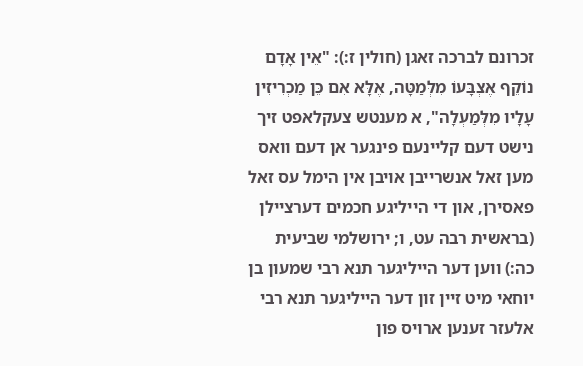זכרונם לברכה זאגן (חולין ז:): "אֵין אָדָם נוֹקֵף אֶצְבָּעוֹ מִלְּמַטָּה, אֶלָּא אִם כֵּן מַכְרִיזִין עָלָיו מִלְּמַעְלָה", א מענטש צעקלאפט זיך נישט דעם קליינעם פינגער אן דעם וואס מען זאל אנשרייבן אויבן אין הימל עס זאל פאסירן, און די הייליגע חכמים דערציילן (בראשית רבה עט, ו; ירושלמי שביעית כה:) ווען דער הייליגער תנא רבי שמעון בן יוחאי מיט זיין זון דער הייליגער תנא רבי אלעזר זענען ארויס פון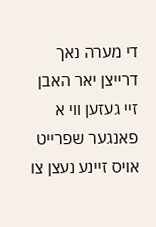די מערה נאך דרייצן יאר האבן זיי געזען ווי א פאנגער שפרייט אויס זיינע נעצן צו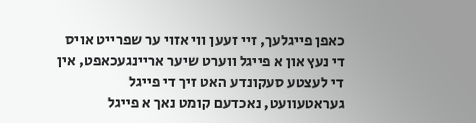כאפן פייגלעך, זיי זעען ווי אזוי ער שפרייט אויס די נעץ און א פייגל ווערט שיער אריינגעכאפט, אין די לעצטע סעקונדע האט זיך די פייגל געראטעוועט, נאכדעם קומט נאך א פייגל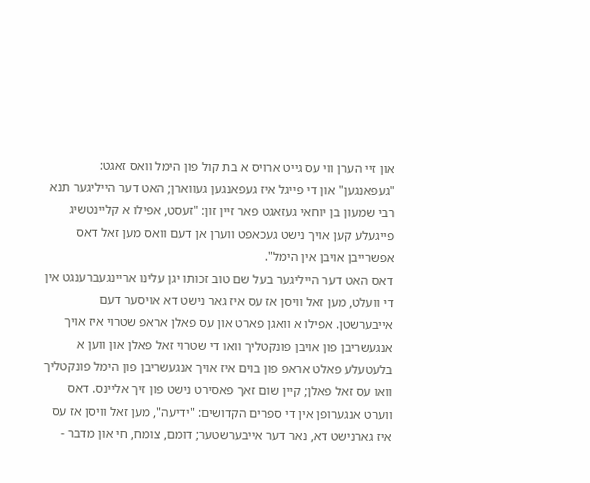און זיי הערן ווי עס גייט ארויס א בת קול פון הימל וואס זאגט: "געפאנגען" און די פייגל איז געפאנגען געווארן; האט דער הייליגער תנא רבי שמעון בן יוחאי געזאגט פאר זיין זון: "זעסט, אפילו א קליינטשיג פייגעלע קען אויך נישט געכאפט ווערן אן דעם וואס מען זאל דאס אפשרייבן אויבן אין הימל".
דאס האט דער הייליגער בעל שם טוב זכותו יגן עלינו אריינגעברענגט אין די וועלט, מען זאל וויסן אז עס איז גאר נישט דא אויסער דעם אייבערשטן. אפילו א וואגן פארט און עס פאלן אראפ שטרוי איז אויך אנגעשריבן פון אויבן פונקטליך וואו די שטרוי זאל פאלן און ווען א בלעטעלע פאלט אראפ פון בוים איז אויך אנגעשריבן פון הימל פונקטליך וואו עס זאל פאלן; קיין שום זאך פאסירט נישט פון זיך אליינס. דאס ווערט אנגערופן אין די ספרים הקדושים: "ידיעה", מען זאל וויסן אז עס איז גארנישט דא, נאר דער אייבערשטער; דומם, צומח, חי און מדבר -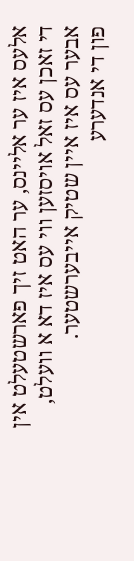אלעס איז ער אליינס, ער האט זיך פארשטעלט אין די זאכן עס זאל אויסזען ווי עס איז דא א וועלט, אבער עס איז איין שטיק אייבערשטער.
פון די אנדערע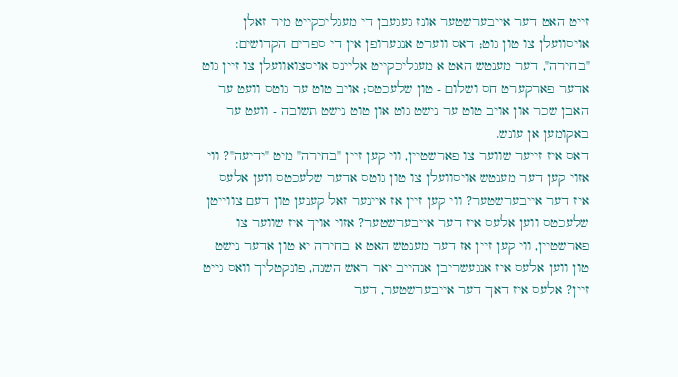זייט האט דער אייבערשטער אונז געגעבן די מעגליכקייט מיר זאלן אויסוועלן צו טון גוט; דאס ווערט אנגערופן אין די ספרים הקדושים: "בחירה", דער מענטש האט א מעגליכקייט אליינס אויסצואוועלן צו זיין גוט אדער פארקערט חס ושלום - טון שלעכטס; אויב טוט ער גוטס וועט ער האבן שכר און אויב טוט ער נישט גוט און טוט נישט תשובה - וועט ער באקומען אן עונש.
דאס איז זייער שווער צו פארשטיין, ווי קען זיין "בחירה" מיט "ידיעה"? ווי אזוי קען דער מענטש אויסוועלן צו טון גוטס אדער שלעכטס ווען אלעס איז דער אייבערשטער? ווי קען זיין אז איינער זאל קענען טון דעם צווייטן שלעכטס ווען אלעס איז דער אייבערשטער? אזוי אויך איז שווער צו פארשטיין, ווי קען זיין אז דער מענטש האט א בחירה יא טון אדער נישט טון ווען אלעס איז אנגעשריבן אנהייב יאר ראש השנה, פונקטליך וואס גייט זיין? אלעס איז דאך דער אייבערשטער, דער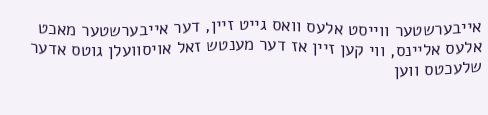אייבערשטער ווייסט אלעס וואס גייט זיין, דער אייבערשטער מאכט אלעס אליינס, ווי קען זיין אז דער מענטש זאל אויסוועלן גוטס אדער שלעכטס ווען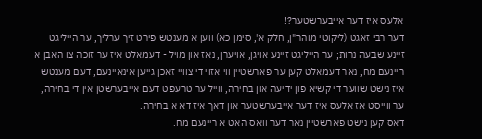אלעס איז דער אייבערשטער?!
דער רבי זאגט (ליקוטי מוהר"ן, חלק א', סימן כא) ווען א מענטש פירט זיך ערליך, ער הייליגט זיינע שבעה נרות; ער הייליגט זיינע אויגן, אויערן, נאז און מויל - דעמאלט איז ער זוכה צו האבן א ריינעם מח, נאר דעמאלט קען ער פארשטיין ווי אזוי די צוויי זאכן גייען אינאיינעם, דעם מענטש איז נישט שווער די קשיא פון ידיעה און בחירה, ווייל ער טרעפט דעם אייבערשטן אין די בחירה, ער ווייסט אז אלעס איז דער אייבערשטער און דאך איז דא א בחירה.
דאס קען נישט פארשטיין נאר דער וואס האט א ריינעם מח.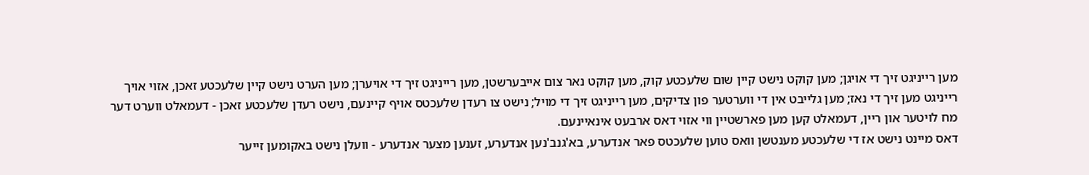מען רייניגט זיך די אויגן; מען קוקט נישט קיין שום שלעכטע קוק, מען קוקט נאר צום אייבערשטן, מען רייניגט זיך די אויערן; מען הערט נישט קיין שלעכטע זאכן, אזוי אויך רייניגט מען זיך די נאז; מען גלייבט אין די ווערטער פון צדיקים, מען רייניגט זיך די מויל; נישט צו רעדן שלעכטס אויף קיינעם, נישט רעדן שלעכטע זאכן - דעמאלט ווערט דער מח לויטער און ריין, דעמאלט קען מען פארשטיין ווי אזוי דאס ארבעט אינאיינעם.
דאס מיינט נישט אז די שלעכטע מענטשן וואס טוען שלעכטס פאר אנדערע, בא'גנב'נען אנדערע, זענען מצער אנדערע - וועלן נישט באקומען זייער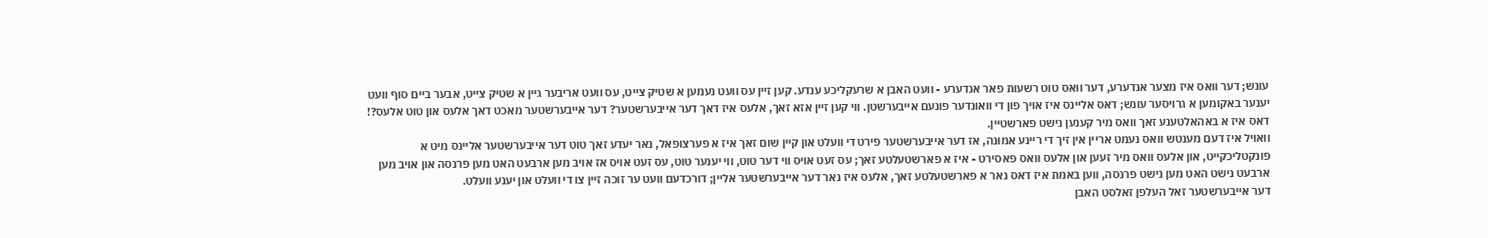עונש; דער וואס איז מצער אנדערע, דער וואס טוט רשעות פאר אנדערע - וועט האבן א שרעקליכע ענדע. קען זיין עס וועט נעמען א שטיק צייט, עס וועט אריבער גיין א שטיק צייט, אבער ביים סוף וועט יענער באקומען א גרויסער עונש; דאס אליינס איז אויך פון די וואונדער פונעם אייבערשטן. ווי קען זיין אזא זאך, אלעס איז דאך דער אייבערשטער? דער אייבערשטער מאכט דאך אלעס און טוט אלעס?! דאס איז א באהאלטענע זאך וואס מיר קענען נישט פארשטיין.
וואויל איז דעם מענטש וואס נעמט אריין אין זיך די ריינע אמונה, אז דער אייבערשטער פירט די וועלט און קיין שום זאך איז א פערצופאל, נאר יעדע זאך טוט דער אייבערשטער אליינס מיט א פונקטליכקייט, און אלעס וואס מיר זעען און אלעס וואס פאסירט - איז א פארשטעלטע זאך; עס זעט אויס ווי דער טוט, ווי יענער טוט, עס זעט אויס אז אויב מען ארבעט האט מען פרנסה און אויב מען ארבעט נישט האט מען נישט פרנסה, ווען באמת איז דאס נאר א פארשטעלטע זאך, אלעס איז נאר דער אייבערשטער אליין; דורכדעם וועט ער זוכה זיין צו די וועלט און יענע וועלט.
דער אייבערשטער זאל העלפן זאלסט האבן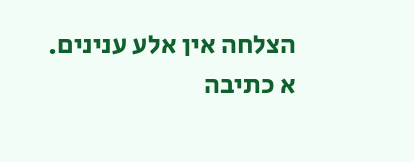הצלחה אין אלע ענינים.
א כתיבה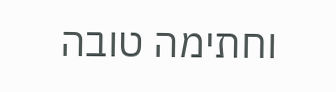וחתימה טובה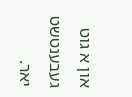און א גוט געבענטשט יאר.